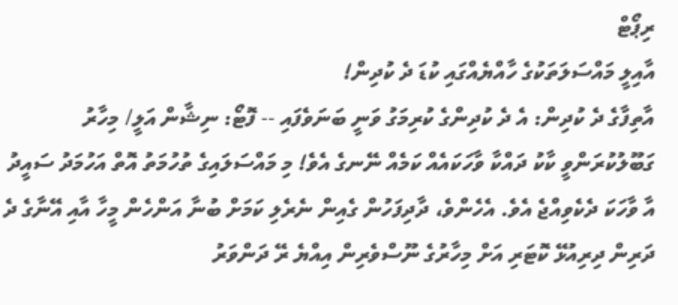ރިޕޯޓް
އާއިލީ މައްސަލަތަކުގެ ހާއްޔެއްގައި ކުޑަ ދެ ކުދިން!
އާތިފާގެ ދެ ކުދިން: އެ ދެ ކުދިންގެ ކުރިމަގު ވަނީ ބަނަވެފައި -- ފޮޓޯ: ނިޝާން އަލީ/ މިހާރު
ގަބޫލުކުރަންވީ ކާކު ދައްކާ ވާހަކައެއް ކަމެއް ނޭނގެ އެވެ! މި މައްސަލައިގެ ތުހުމަތު އޮތް އަހުމަދު ސައީދު އާ ވާހަކަ ދެކެވިއްޖެ އެވެ. އެހެންވެ، ދާދިފަހުން ގެއިން ނެރެލި ކަމަށް ބުނާ އަންހެން މީހާ އާއި އޭނާގެ ދެ ދަރިން ދިރިއުޅޭ ކޮޓަރި އަށް މިހާރުގެ ނޫސްވެރިން އިއްޔެ ރޭ ދަންވަރު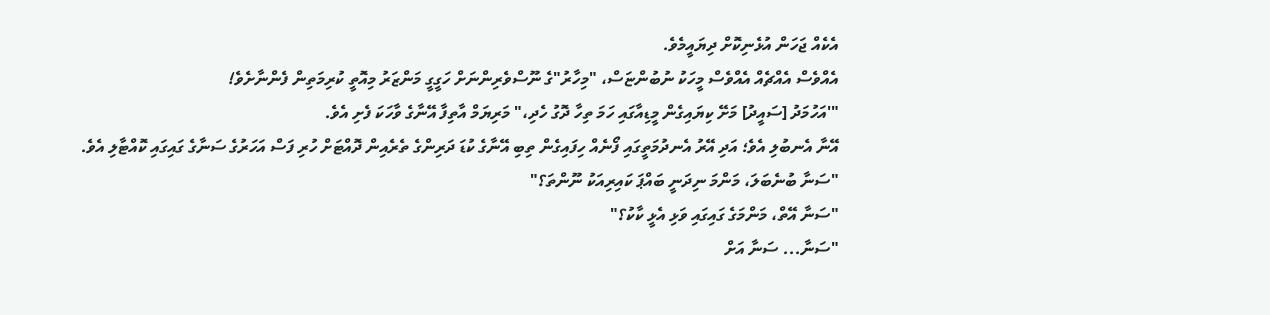އެކެއް ޖަހަން އުޅެނިކޮށް ދިޔައީމެވެ.
އެއްވެސް އެއްޗެއް އެއްވެސް މީހަކު ނުބުންޏަސް، "މިހާރު"ގެ ނޫސްވެރިންނަށް ހަގީގީ މަންޒަރު މިއޮތީ ކުރިމަތިން ފެންނާށެވެ!
"'އަހުމަދު [ސައީދު] މަށޭ ކިޔައިގެން މީޑިއާގައި ހަމަ ތިހާ ދޮގު ހެދި،" މަރިޔަމް އާތިފާ އޭނާގެ ވާހަކަ ފެށި އެވެ.
އޭނާ އެނބުލި އެވެ؛ އަދި އޭރު އެނދުމަތީގައި ފޯނެއް ހިފައިގެން ތިބި އޭނާގެ ކުޑަ ދަރިންގެ ތެރެއިން ދޮއްޓަށް ހުރި ފަސް އަހަރުގެ ސަނާގެ ގައިގައި ކޮއްޓާލި އެވެ.
"ސަނާ ބުނެބަލަ، މަންމަ ނިދަނީ ބައްޕަ ކައިރިއަކު ނޫންތަ؟"
"ސަނާ އޭތް، މަންމަގެ ގައިގައި ވަޅި އެޅީ ކާކު؟"
"ސަނާ... ސަނާ އަށް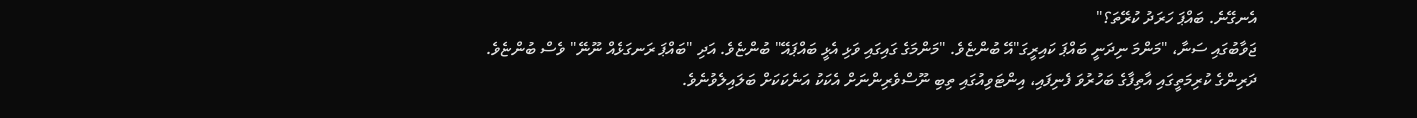އެނގޭނެ. ބައްޕަ ހަރަދު ކުރޭތަ؟"
ޖަވާބުގައި ސަނާ، "މަންމަ ނިދަނީ ބައްޕަ ކައިރީގަ"އޭ ބުންޏެވެ. "މަންމަގެ ގައިގައި ވަޅި އެޅީ ބައްޕައޭ" ބުންޏެވެ. އަދި "ބައްޕަ ރަނގަޅެއް ނޫނޭ" ވެސް ބުންޏެވެ.
ދަރިންގެ ކުރިމަތީގައި އާތިފާގެ ބަހުރުވަ ފެނިފައި، އިންޓަވިއުގައި ތިބި ނޫސްވެރިންނަށް އެކަކު އަނެކަކަށް ބަލައިލެވުނެވެ.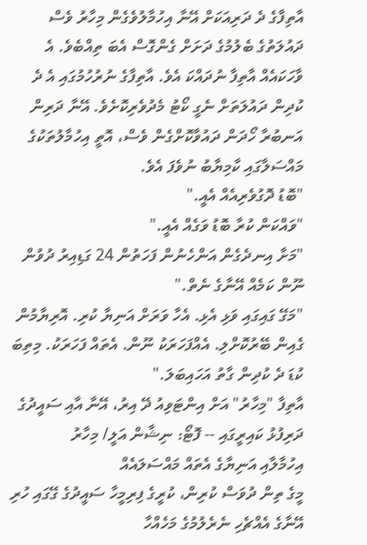އާތިފާގެ ދެ ދަރިއަކަށް އޭނާ އިހުމާލުވެގެން މިހާރު ވެސް ދައުލަތުގެ ބެލުމުގެ ދަށަށް ގެންގޮސް އެބަ ތިއްބެވެ. އެ ވާހަކައެއް އާތިފާ ނުދައްކަ އެވެ. އާތިފާގެ ނުރުހުމުގައި އެ ދެ ކުދިން ދައުލަތަށް ނެގީ ކޯޓު މެދުވެރިކޮށެވެ. އޭނާ ދަރިން އަނބުރާ ހޯދަން ދައުވާކޮށްގެން ވެސް، އޮތީ އިހުމާލުތަކުގެ މައްސަލާގައި ކާމިޔާބު ނުވެފަ އެވެ.
"ބޮޑު ދޮގުވެރިއެއް އެއީ."
"ވައްކަން ކުރާ ބޮޑު ވަގެއް އެއީ."
"މަށާ އިނދެގެން އަންހެނުން ފަހަތުން 24 ގަޑިއިރު ދުވުން ނޫން ކަމެއް އޭނާގެ ނެތް."
"މަގޭ ގައިގައި ވަޅި އެޅި. އެހާ ވަރަށް އަނިޔާ ކުރި. އޮރިޔާމުން ގެއިން ބޭރުކޮށްލި. އެއްފަހަރަކު ނޫން. އެތައް ފަހަރަކު. މިތިބަ ކުޑަ ދެ ކުދިން ގާތު އަހައިބަލަ."
އާތިފާ "މިހާރު" އަށް އިންޓަވިއު ދޭ އިރު، އޭނާ އާއި ސައީދުގެ ދަރިފުޅު ކައިރީގައި -- ފޮޓޯ: ނިޝާން އަލީ/ މިހާރު
އިހުމާލާއި އަނިޔާގެ އެތައް މައްސަލައެއް
މީގެ ތިން ދުވަސް ކުރިން، ކުރީގެ ފިރިމީހާ ސައީދުގެ ގޭގައި ހުރި އޭނާގެ އެއްޗެހި ނެރެލުމުގެ މަހެއްހާ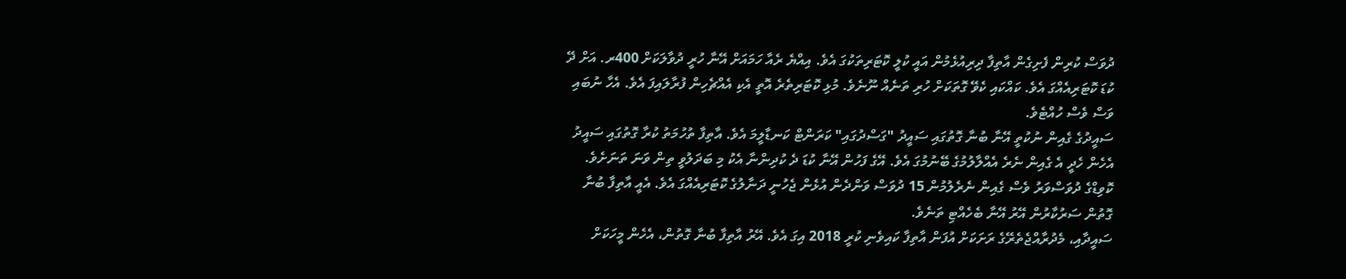ދުވަސް ކުރިން ފެށިގެން އާތިފާ ދިރިއުޅެމުން އައީ ކުލީ ކޮޓަރިތަކުގަ އެވެ. އިއްޔެ ރެއާ ހަމައަށް އޭނާ ހުރީ ދުވާލަކަށް 400ރ. އަށް ދޭ ކުޑަ ކޮޓަރިއެއްގަ އެވެ. ކައްކައި ކެވޭ ގޮތަކަށް ހުރި ތަނެއް ނޫނެވެ. މުޅި ކޮޓަރިތެރެ އޮތީ އެކި އެއްޗެހިން ފުރާލައިފަ އެވެ. އެހާ ނުބައި ވަސް ވެސް ހުއްޓެވެ.
ސައީދުގެ ގެއިން ނުކުތީ އޭނާ ބުނާ ގޮތުގައި ސައީދު "ގަސްދުގައި" ކަރަންޓް ކަނޑާލީމަ އެވެ. އާތިފާ ތުހުމަތު ކުރާ ގޮތުގައި ސައީދު އެހެން ހެދީ އެ ގެއިން ނެރެ އެއްލާލުމުގެ ބޭނުމުގަ އެވެ. އޭގެ ފަހުން އޭނާ ކުޑަ ދެ ކުދިންނާ އެކު މި ބަދަލުވީ ތިން ވަނަ ތަނަށެވެ. ކޮވިޑްގެ ދުވަސްވަރު ވެސް ގެއިން ނެރެލުމުން 15 ދުވަސް ވަންދެން އުޅެން ޖެހުނީ ދަނާލުގެ ކޮޓަރިއެއްގަ އެވެ. އެއީ އާތިފާ ބުނާ ގޮތުން ސަރުކާރުން އޭރު އޭނާ ބެހެއްޓި ތަނެވެ.
ސައީދާއި، މެދުރާއްޖެތެރޭގެ ރަށަކަށް އުފަން އާތިފާ ކައިވެނި ކުރީ 2018 އިގަ އެވެ. އޭރު އާތިފާ ބުނާ ގޮތުން، އެހެން މީހަކަށް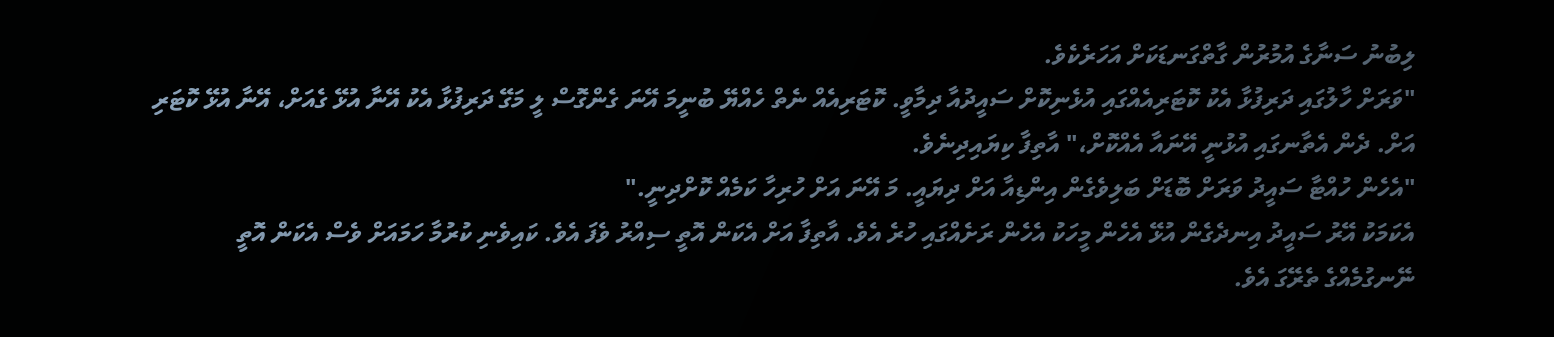ލިބުނު ސަނާގެ އުމުރުން ގާތްގަނޑަކަށް އަހަރެކެވެ.
"ވަރަށް ހާލުގައި ދަރިފުޅާ އެކު ކޮޓަރިއެއްގައި އުޅެނިކޮށް ސައީދުއާ ދިމާވީ. ކޮޓަރިއެއް ނެތް ހެއްޔޭ ބުނީމަ އޭނަ ގެންގޮސް ލީ މަގޭ ދަރިފުޅާ އެކު އޭނާ އުޅޭ ގެއަށް، އޭނާ އުޅޭ ކޮޓަރި އަށް. ދެން އެތާނގައި އުޅުނީ އޭނައާ އެއްކޮށް،" އާތިފާ ކިޔައިދިނެވެ.
"އެހެން ހުއްޓާ ސައީދު ވަރަށް ބޮޑަށް ބަލިވެގެން އިންޑިއާ އަށް ދިޔައީ. މަ އޭނަ އަށް ހުރިހާ ކަމެއް ކޮށްދިނީ."
އެކަމަކު އޭރު ސައީދު އިނދެގެން އުޅޭ އެހެން މީހަކު އެހެން ރަށެއްގައި ހުރެ އެވެ. އާތިފާ އަށް އެކަން އޮތީ ސިއްރު ވެފަ އެވެ. ކައިވެނި ކުރުމާ ހަމައަށް ވެސް އެކަން އޮތީ ނޭނގުމެއްގެ ތެރޭގަ އެވެ.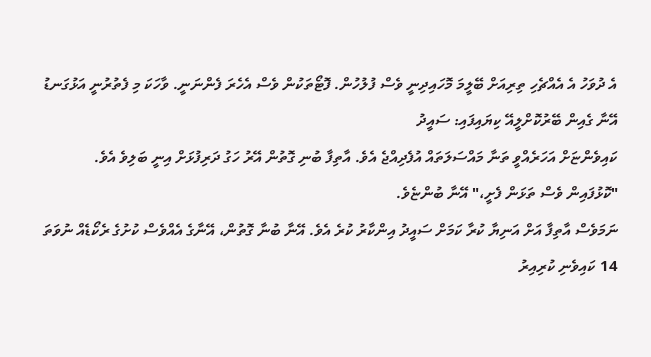އެ ދުވަހު އެ އެއްޗެހި ތިރިއަށް ބޭލީމަ މޮހައިދިނީ ވެސް ފުލުހުން. ފޮޓޯތަކުން ވެސް އެހެރަ ފެންނަނީ. ވާހަކަ މި ފެތުރުނީ އަޅުގަނޑު އޭނާ ގެއިން ބޭރުކޮށްލީއޭ ކިޔައިފައި: ސައީދު
ކައިވެންޏަށް އަހަރެއްވީ ތަނާ މައްސަލަތައް އުފެދިއްޖެ އެވެ. އާތިފާ ބުނި ގޮތުން އޭރު ހަގު ދަރިފުޅަށް އިނީ ބަލިވެ އެވެ.
"ކޮޅުފައިން ވެސް ތަޅަން ފެށީ،" އޭނާ ބުންޏެވެ.
ނަމަވެސް އާތިފާ އަށް އަނިޔާ ކުރާ ކަމަށް ސައީދު އިންކާރު ކުރެ އެވެ. އޭނާ ބުނާ ގޮތުން، އޭނާގެ އެއްވެސް ކުށުގެ ރެކޯޑެއް ނުވަތަ 14 ކައިވެނި ކުރިއިރު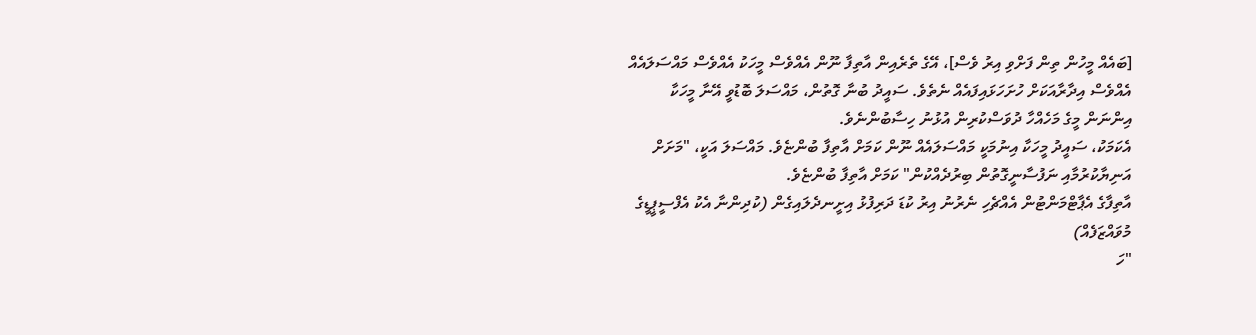[ބައެއް މީހުން ތިން ފަށްވި އިރު ވެސް]، އޭގެ ތެރެއިން އާތިފާ ނޫން އެއްވެސް މީހަކު އެއްވެސް މައްސަލައެއް އެއްވެސް އިދާރާއަކަށް ހުށަހަޅައިފައެއް ނެތެވެ. ސައީދު ބުނާ ގޮތުން، މައްސަލަ ބޮޑުވީ އޭނާ މީހަކާ އިންނަން މީގެ މަހެއްހާ ދުވަސްކުރިން އުޅުނު ހިސާބުންނެވެ.
އެކަމަކު، ސައީދު މީހަކާ އިނުމަކީ މައްސަލައެއް ނޫން ކަމަށް އާތިފާ ބުންޏެވެ. މައްސަލަ އަކީ، "މަށަށް އަނިޔާކުރުމާއި ނަފުސާނީގޮތުން ބިރުދެއްކުން" ކަމަށް އާތިފާ ބުންޏެވެ.
އާތިފާގެ އެޕާޓްމަންޓުން އެއްޗެހި ނެރުނު އިރު ކުޑަ ދަރިފުޅު އިށީނދެލައިގެން (ކުދިންނާ އެކު އެފްސީޕީޑީގެ މުވައްޒަފެއް)
"ހަ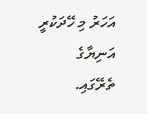އަހަރު މި ހޭދަކުރީ އަނިޔާގެ ތެރޭގައި.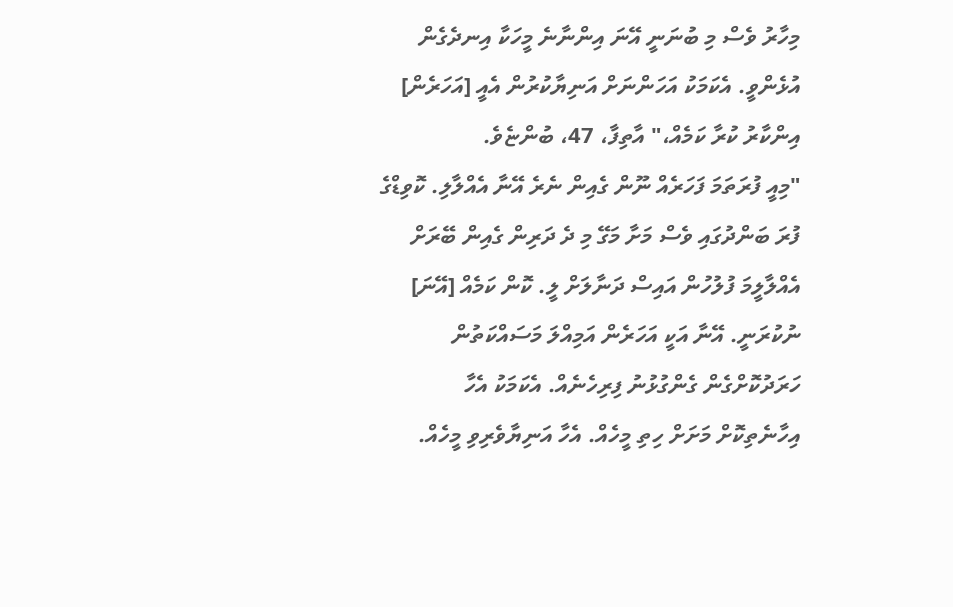މިހާރު ވެސް މި ބުނަނީ އޭނަ އިންނާނެ މީހަކާ އިނދެގެން އުޅެންވީ. އެކަމަކު އަހަންނަށް އަނިޔާކުރުން އެއީ [އަހަރެން] އިންކާރު ކުރާ ކަމެއް،" އާތިފާ، 47، ބުންޏެވެ.
"މިއީ ފުރަތަމަ ފަހަރެއް ނޫން ގެއިން ނެރެ އޭނާ އެއްލާލި. ކޮވިޑްގެ ފުރަ ބަންދުގައި ވެސް މަށާ މަގޭ މި ދެ ދަރިން ގެއިން ބޭރަށް އެއްލާލީމަ ފުލުހުން އައިސް ދަނާލަށް ލީ. ކޮން ކަމެއް [އޭނަ] ނުކުރަނީ. އޭނާ އަކީ އަހަރެން އަމިއްލަ މަސައްކަތުން ހަރަދުކޮށްގެން ގެންގުޅުނު ފިރިހެނެއް. އެކަމަކު އެހާ އިހާނެތިކޮށް މަށަށް ހިތި މީހެއް. އެހާ އަނިޔާވެރިވި މީހެއް.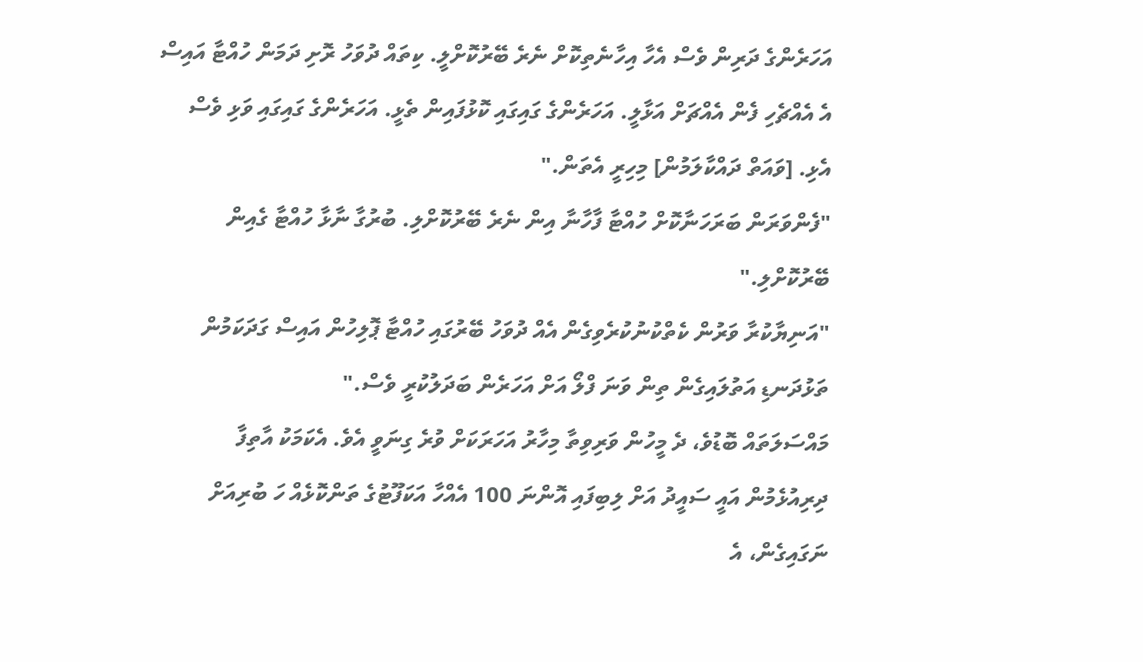އަހަރެންގެ ދަރިން ވެސް އެހާ އިހާނެތިކޮށް ނެރެ ބޭރުކޮށްލީ. ކިތައް ދުވަހު ރޮށި ދަމަން ހުއްޓާ އައިސް އެ އެއްޗެހި ފެން އެއްޗަށް އަޅާލީ. އަހަރެންގެ ގައިގައި ކޮޅުފައިން ތެޅީ. އަހަރެންގެ ގައިގައި ވަޅި ވެސް އެޅި. [ވައަތް ދައްކާލަމުން] މިހިރީ އެތަން."
"ފެންވަރަން ބަރަހަނާކޮށް ހުއްޓާ ފާހާނާ އިން ނެރެ ބޭރުކޮށްލި. ބުރުގާ ނާޅާ ހުއްޓާ ގެއިން ބޭރުކޮށްލި."
"އަނިޔާކުރާ ވަރުން ކެތްކުނުކުރެވިގެން އެއް ދުވަހު ބޭރުގައި ހުއްޓާ ޕޮލިހުން އައިސް ގަދަކަމުން ތަޅުދަނޑި އަތުލައިގެން ތިން ވަނަ ފްލޯ އަށް އަހަރެން ބަދަލުކުރީ ވެސް."
މައްސަލަތައް ބޮޑުވެ، ދެ މީހުން ވަރިވިތާ މިހާރު އަހަރަކަށް ވުރެ ގިނަވީ އެވެ. އެކަމަކު އާތިފާ ދިރިއުޅެމުން އައީ ސައީދު އަށް ލިބިފައި އޮންނަ 100 އެއްހާ އަކަފޫޓުގެ ތަންކޮޅެއް ހަ ބުރިއަށް ނަގައިގެން، އެ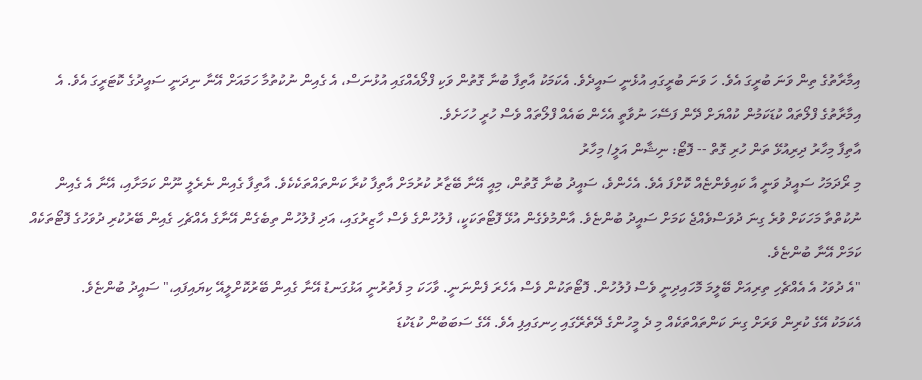އިމާރާތުގެ ތިން ވަނަ ބުރީގަ އެވެ. ހަ ވަނަ ބުރީގައި އުޅެނީ ސައީދެވެ. އެކަމަކު އާތިފާ ބުނާ ގޮތުން ވަކި ފްލޯއެއްގައި އުޅުނަސް، އެ ގެއިން ނުކުތުމާ ހަމައަށް އޭނާ ނިދަނީ ސައީދުގެ ކޮޓަރީގަ އެވެ. އެ އިމާރާތުގެ ފްލޯތައް ކުޑަކަމުން ކުއްޔަށް ދޭން ފަސޭހަ ނުވާތީ އެހެން ބައެއް ފްލޯތައް ވެސް ހުރީ ހުހަށެވެ.
އާތިފާ މިހާރު ދިރިއުޅޭ ތަން ހުރި ގޮތް -- ފޮޓޯ: ނިޝާން އަލީ/ މިހާރު
މި ރޯދަމަހު ސައީދު ވަނީ އާ ކައިވެންޏެއް ކޮށްފަ އެވެ. އެހެންވެ، ސައީދު ބުނާ ގޮތުން، މިއީ އޭނާ ބޭޒާރު ކުރުމަށް އާތިފާ ކުރާ ކަންތައްތަކެކެވެ. އާތިފާ ގެއިން ނެރެލީ ނޫން ކަމަށާއި، އޭނާ އެ ގެއިން ނުކުތްތާ މަހަކަށް ވުރެ ގިނަ ދުވަސްވެއްޖެ ކަމަށް ސައީދު ބުންޏެވެ. އާންމުވެގެން އުޅޭ ފޮޓޯތަކަކީ، ފުލުހުންގެ ވެސް ހާޒިރުގައި، އަދި ފުލުހުން ތިބެގެން އޭނާގެ އެއްޗެހި ގެއިން ބޭރުކުރި ދުވަހުގެ ފޮޓޯތަކެއް ކަމަށް އޭނާ ބުންޏެވެ.
"އެ ދުވަހު އެ އެއްޗެހި ތިރިއަށް ބޭލީމަ މޮހައިދިނީ ވެސް ފުލުހުން. ފޮޓޯތަކުން ވެސް އެހެރަ ފެންނަނީ. ވާހަކަ މި ފެތުރުނީ އަޅުގަނޑު އޭނާ ގެއިން ބޭރުކޮށްލީއޭ ކިޔައިފައި،" ސައީދު ބުންޏެވެ.
އެކަމަކު އޭގެ ކުރިން ވަރަށް ގިނަ ކަންތައްތަކެއް މި ދެ މީހުންގެ ދޭތެރޭގައި ހިނގައިފި އެވެ. އޭގެ ސަބަބުން ކުޑަކުޑަ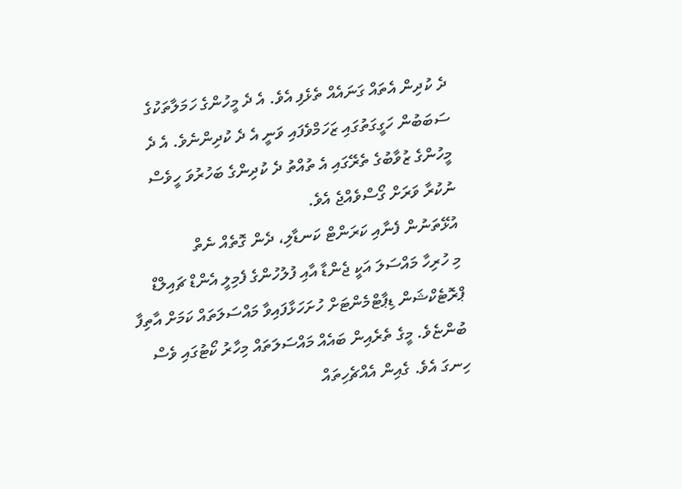ދެ ކުދިން އެތައް ގަނައެއް ތެޅެފި އެވެ. އެ ދެ މީހުންގެ ހަމަލާތަކުގެ ސަބަބުން ހަގީގަތުގައި ޒަހަމްވެފައި ވަނީ އެ ދެ ކުދިންނެވެ. އެ ދެ މީހުންގެ ޒުވާބުގެ ތެރޭގައި އެ ތުއްތު ދެ ކުދިންގެ ބަހުރުވަ ހީވެސް ނުކުރާ ވަރަށް ގޯސްވެއްޖެ އެވެ.
އުޅޭތަނުން ފެނާއި ކަރަންޓް ކަނޑާލި، ދެން ގޮތެއް ނެތް
މި ހުރިހާ މައްސަލަ އަކީ ޖެންޑާ އާއި ފުލުހުންގެ ފެމިލީ އެންޑް ޗައިލްޑް ޕްރޮޓެކްޝަން ޑިޕާޓްމެންޓަށް ހުށަހަޅާފައިވާ މައްސަލަތައް ކަމަށް އާތިފާ ބުންޏެވެ. މީގެ ތެރެއިން ބައެއް މައްސަލަތައް މިހާރު ކޯޓުގައި ވެސް ހިނގަ އެވެ. ގެއިން އެއްޗެހިތައް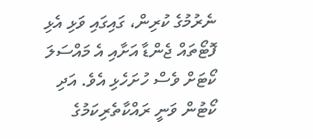ނެރުމުގެ ކުރިން، ގައިގައި ވަޅި އެޅި ފޮޓޯތައް ޖެންޑާ އަށާއި އެ މައްސަލަ ކޯޓަށް ވެސް ހުށަހެޅި އެވެ. އަދި ކޯޓުން ވަނީ ރައްކާތެރިކަމުގެ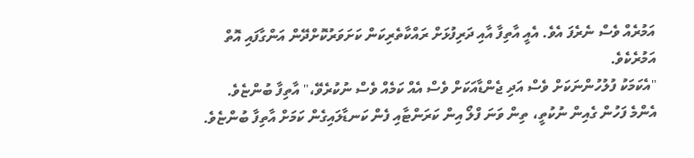އަމުރެއް ވެސް ނެރެފަ އެވެ. އެއީ އާތިފާ އާއި ދަރިފުޅަށް ރައްކާތެރިކަން ކަށަވަރުކޮށްދޭން އަންގާފައި އޮތް އަމުރެކެވެ.
"އެކަމަކު ފުލުހުންނަކަށް ވެސް އަދި ޖެންޑާއަކަށް ވެސް އެއް ކަމެއް ވެސް ނުކުރެވޭ،" އާތިފާ ބުންޏެވެ.
އެންމެ ފަހުން ގެއިން ނުކުތީ، ތިން ވަނަ ފްލޯ އިން ކަރަންޓާއި ފެން ކަނޑާލައިގެން ކަމަށް އާތިފާ ބުންޏެވެ.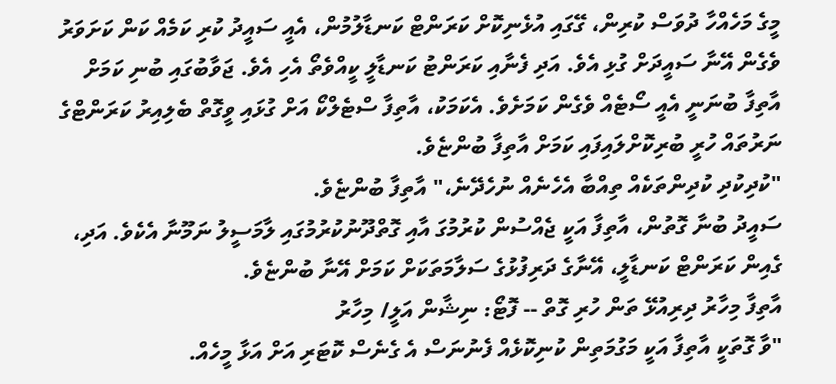މީގެ މަހެއްހާ ދުވަސް ކުރިން، ގޭގައި އުޅެނިކޮށް ކަރަންޓް ކަނޑާލުމުން، އެއީ ސައީދު ކުރި ކަމެއް ކަން ކަށަވަރު ވެގެން އޭނާ ސައީދަށް ގުޅި އެވެ. އަދި ފެނާއި ކަރަންޓު ކަނޑާލީ ކީއްވެތޯ އެހި އެވެ. ޖަވާބުގައި ބުނި ކަމަށް އާތިފާ ބުނަނީ އެއީ ސޯޓެއް ވެގެން ކަމަށެވެ. އެކަމަކު، އާތިފާ ސްޓެލްކޯ އަށް ގުޅައި ވީގޮތް ބެލިއިރު ކަރަންޓްގެ ނަރުތައް ހުރީ ބުރިކޮށްލައިފައި ކަމަށް އާތިފާ ބުންޏެވެ.
"ކުދިކުދި ކުދިންތަކެއް ތިއްބާ އެހެނެއް ނުހެދޭނެ،" އާތިފާ ބުންޏެވެ.
ސައީދު ބުނާ ގޮތުން، އާތިފާ އަކީ ޖެއްސުން ކުރުމުގަ އާއި ގޮތްދޫނުކުރުމުގައި ލާމަސީލު ނަމޫނާ އެކެވެ. އަދި، ގެއިން ކަރަންޓް ކަނޑާލީ، އޭނާގެ ދަރިފުޅުގެ ސަލާމަތަކަށް ކަމަށް އޭނާ ބުންޏެވެ.
އާތިފާ މިހާރު ދިރިއުޅޭ ތަން ހުރި ގޮތް -- ފޮޓޯ: ނިޝާން އަލީ/ މިހާރު
"ވާ ގޮތަކީ އާތިފާ އަކީ މަގުމަތިން ކުނިކޮޅެއް ފެނުނަސް އެ ގެނެސް ކޮޓަރި އަށް އަޅާ މީހެއް.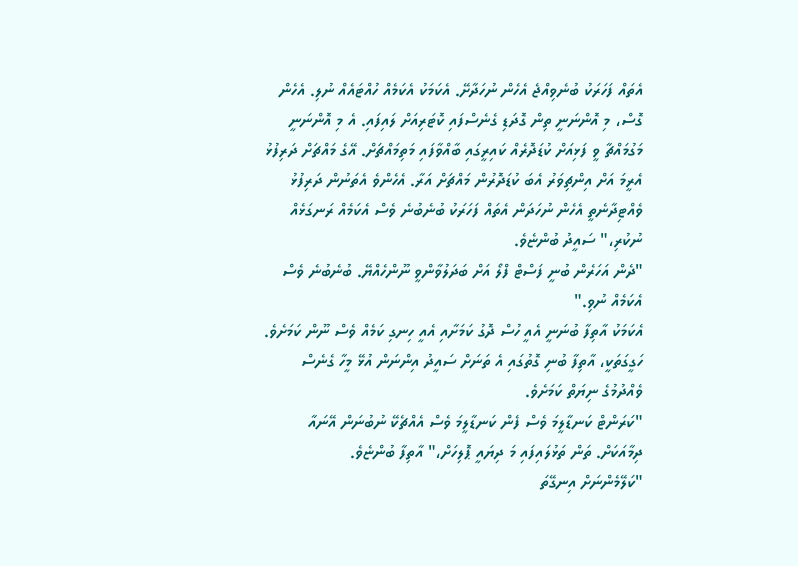އެތައް ފަހަރަކު ބުނެވިއްޖެ އެހެން ނުހަދާށޭ. އެކަމަކު އެކަމެއް ހުއްޓައެއް ނުލި. އެހެން ގޮސް، މި އޮންނަނީ ތިން ގޮދަޑި ގެނެސްފައި ކޮޓަރިއަށް ލައިފައި. އެ މި އޮންނަނީ މަގުމައްޗާ ވީ ފަޅިއަށް ކުޑަދޮރެއް ކައިރީގައި ބާއްވާފައި މަތިމައްޗަށް. އޭގެ މައްޗަށް ދަރިފުޅު އެރީމަ އަށް އިންޗިވަރު އެބަ ކުޑަދޮރުން މައްޗަށް އަރާ. އެހެންވެ އެތަނުން ދަރިފުޅު ވެއްޓިދާނެތީ އެހެން ނުހަދަން އެތައް ފަހަރަކު ބުނެބުނެ ވެސް އެކަމެއް ރަނގަޅެއް ނުކުރި،" ސައީދު ބުންޏެވެ.
"ދެން އަހަރެން ބުނީ ފަސްޓް ފްލޯ އަށް ބަދަލުވާންވީ ނޫންހެއްޔޭ. ބުނެބުނެ ވެސް އެކަމެއް ނުވި."
އެކަމަކު އާތިފާ ބުނަނީ އެއީ ހުސް ދޮގު ކަމަށާއި އެއީ ހިނގި ކަމެއް ވެސް ނޫން ކަމަށެވެ. ހަގީގަތަކީ، އާތިފާ ބުނި ގޮތުގައި އެ ތަނަށް ސައީދު އިންނަން އުޅޭ މީހާ ގެނެސް ވެއްދުމުގެ ނިޔަތް ކަމަށެވެ.
"ކަރަންޓް ކަނޑާލީމަ ވެސް ފެން ކަނޑާލީމަ ވެސް އެއްޗެކޭ ނުބުނަން އޭނައާ ދިމާއަކަށް. ތަން ތަޅުލައިފައި މަ ދިޔައީ ޕޮލިހަށް،" އާތިފާ ބުންޏެވެ.
"ކަލޭމެންނަށް އިނގޭތަ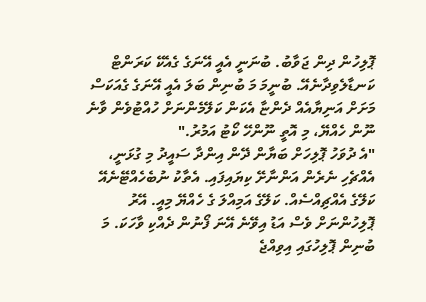ޕޮލިހުން ދިން ޖަވާބު. ބުނަނީ އެއީ އޭނަގެ ގެއެކޭ ކަރަންޓް ކަނޑާލެވިދާނެއޭ. ބުނީމަ މަ ބުނިން ބަލަ އެއީ އޭނަގެ ގެއަކަސް މަށަށް އަނިޔާއެއް ދެންޏާ އެކަން ކަލޭމެންނަށް ހުއްޓުވެން ވާނެ ނޫން ހެއްޔޭ، މި އޮތީ ނޫންހޭ ކޯޓު އަމުރު."
"އެ ދުވަހު ޕޮލިހަށް ބަޔާން ދޭން އިންދާ ސައީދު މި ގުޅަނީ، އެއްޗެހި ނެރެން އަންނާށޭ ކިޔައިފައި. އެތާކު ނުބެހެއްޓޭނެއޭ ކަލޭގެ އެއްޗިއްސެއް. ކަލޭގެ އަމިއްލަ ގެ ހެއްޔޭ މިއީ. އޭރު ޕޮލިހުންނަށް ވެސް އަޑު އިވޭނެ އޭނަ ފޯނުން ދެއްކި ވާހަކަ. މަ ބުނިން ޕޮލިހުގައި އިވިއްޖެ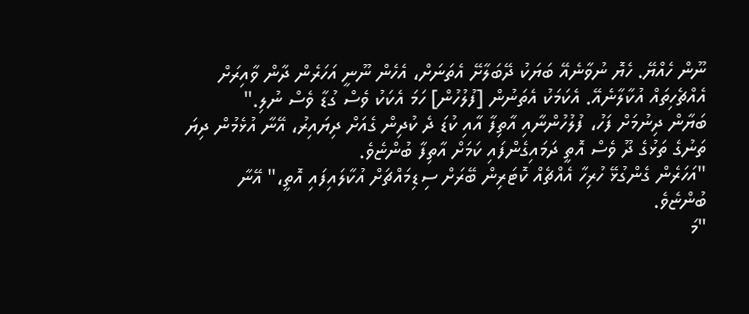ނޫން ހެއްޔޭ. ހެޔޮ ނުވާނެއޭ ބަޔަކު ދޭބަލާށޭ އެތަނަށް، އެހެން ނޫނީ އަހަރެން ދާން ވާއިރަށް އެއްޗެހިތައް އުކާލާނެއޭ. އެކަމަކު އެތަނުން [ފުލުހުން] ހަމަ އެކަކު ވެސް ގުޑާ ވެސް ނުލި."
ބަޔާން ދިނުމަށް ފަހު، ފުލުހުންނާއި އާތިފާ އާއި ކުޑަ ދެ ކުދިން ގެއަށް ދިޔައިރު، އޭނާ އުޅެމުން ދިޔަ ތަނުގެ ތަޅުގެ ދޫ ވެސް އޮތީ ދަމައިގެންފައި ކަމަށް އާތިފާ ބުންޏެވެ.
"އަހަރެން ގެންގުޅޭ ހުރިހާ އެއްޗެއް ކޮޓަރިން ބޭރަށް ސިޑިމައްޗަށް އުކާލައިފައި އޮތީ،" އޭނާ ބުންޏެވެ.
"މަ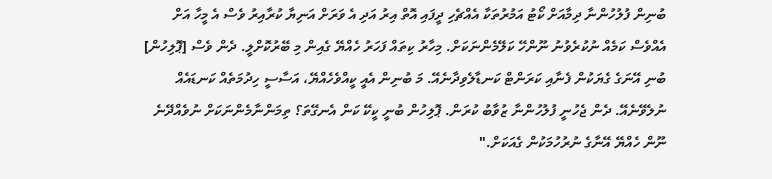ބުނިން ފުލުހުންނާ ދިމާއަށް ކޯޓު އަމުރުތަކާ އެއްޗެހި ދީފައި އޮތް އިރު އަދި އެ ވަރަށް އަނިޔާ ކުރާއިރު ވެސް އެ މީހާ އަށް އެއްވެސް ކަމެއް ނުކުރެވުނު ނޫންހޭ ކަލޭމެންނަކަށް. މިހާރު ކިތައް ފަހަރު ހެއްޔޭ ގެއިން މި ބޭރުކޮށްލީ. ދެން ވެސް [ޕޮލިހުން] ބުނި އޭނަގެ ގެޔަކުން ފެނާއި ކަރަންޓް ކަނޑާލެވިދާނެއޭ. މަ ބުނިން އެއީ ކީއްވެހެއްޔޭ، އަސާސީ ހިދުމަތެއް ކަނޑައެއް ނުލެވޭނެއޭ. ދެން ޖެހުނީ ފުލުހުންނާ ޒުވާބު ކުރަން. ޕޮލިހުން ބުނީ ކީކޭ ކަން އެނގޭތަ؟ ތިމަންނާމެންނަކަށް ނުވެއްދޭނެ ނޫން ހެއްޔޭ އޭނާގެ ނުރުހުމަކުން ގެއަކަށް."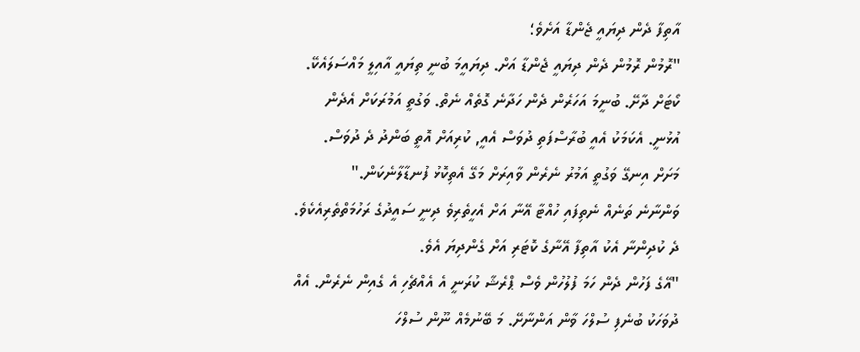އާތިފާ ދެން ދިޔައީ ޖެންޑާ އަށެވެ؛
"ރޮމުން ރޮމުން ދެން ދިޔައީ ޖެންޑާ އަށް. ދިޔައީމަ ބުނީ ތިޔައީ އާއިލީ މައްސަލައެކޭ. ކޯޓަށް ދާށޭ. ބުނީމަ އަހަރެން ދެން ހަދާނެ ގޮތެއް ނެތް. ވަގުތީ އަމުރަކަށް އެދެން އުޅުނީ. އެކަމަކު އެއީ ބުރާސްފަތި ދުވަސް އެއީ, ކުރިއަށް އޮތީ ބަންދު ދެ ދުވަސް. މަށަށް އިނގޭ ވަގުތީ އަމުރު ނެރެން ވާއިރަށް މަގޭ އެތިކޮޅު ފުނޑާލާނެކަން."
ވަންނާނެ ތަނެއް ނެތިފައި ހުއްޓާ އޭނާ އަށް އެހީތެރިވެ ދިނީ ސައީދުގެ ރަހުމަތްތެރިއެކެވެ. ދެ ކުދިންނާ އެކު އާތިފާ އޭނާގެ ކޮޓަރި އަށް ގެންދިޔަ އެވެ.
"އޭގެ ފަހުން ދެން ހަމަ ފުލުހުން ވެސް ޕްރެޝާ ކުރަނީ އެ އެއްޗެހި އެ ގެއިން ނެރެން. އެއް ދުވަހަކު ބުނެފި ސުލްހަ ވާން އަންނާށޭ. މަ ބޭނުމެއް ނޫން ސުލްހަ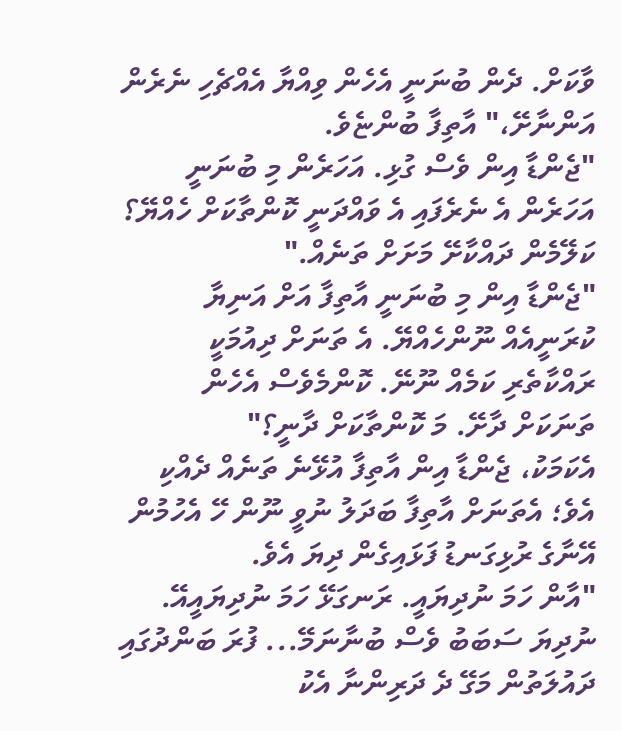ވާކަށް. ދެން ބުނަނީ އެހެން ވިއްޔާ އެއްޗެހި ނެރެން އަންނާށޭ،" އާތިފާ ބުންޏެވެ.
"ޖެންޑާ އިން ވެސް ގުޅި. އަހަރެން މި ބުނަނީ އަހަރެން އެ ނެރެފައި އެ ވައްދަނީ ކޮންތާކަށް ހެއްޔޭ؟ ކަލޭމެން ދައްކާށޭ މަށަށް ތަނެއް."
"ޖެންޑާ އިން މި ބުނަނީ އާތިފާ އަށް އަނިޔާ ކުރަނީއެއް ނޫންހެއްޔޭ. އެ ތަނަށް ދިއުމަކީ ރައްކާތެރި ކަމެއް ނޫނޭ. ކޮންމެވެސް އެހެން ތަނަކަށް ދާށޭ. މަ ކޮންތާކަށް ދާނީ؟"
އެކަމަކު، ޖެންޑާ އިން އާތިފާ އުޅޭނެ ތަނެއް ދެއްކި އެވެ؛ އެތަނަށް އާތިފާ ބަދަލު ނުވީ ނޫން ހޭ އެހުމުން އޭނާގެ ރުޅިގަނޑު ފަޅައިގެން ދިޔަ އެވެ.
"އާން ހަމަ ނުދިޔައީ. ރަނގަޅޭ ހަމަ ނުދިޔައީއޭ. ނުދިޔަ ސަބަބު ވެސް ބުނާނަމޭ... ފުރަ ބަންދުގައި ދައުލަތުން މަގޭ ދެ ދަރިންނާ އެކު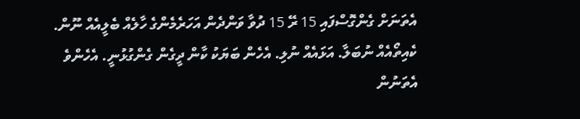އެތަނަށް ގެންގޮސްފައި 15 ރޭ 15 ދުވާ ވަންދެން އަހަރެމެންގެ ހާލެއް ބެލީއެއް ނޫން. ކެއިތޯއެއް ނުބަލާ. އަޅައެއް ނުލި. އެހެން ބަޔަކު ކާން ދީގެން ގެންގުޅުނީ. އެހެންވެ އެތަނުން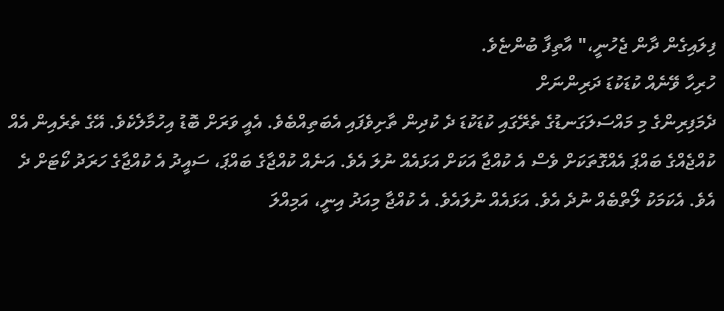ފިލައިގެން ދާން ޖެހުނީ،" އާތިފާ ބުންޏެވެ.
ހުރިހާ ވޭނެއް ކުޑަކުޑަ ދަރިންނަށް
ދެމަފިރިންގެ މި މައްސަލަގަނޑުގެ ތެރޭގައި ކުޑަކުޑަ ދެ ކުދިން ތާށިވެފައި އެބަތިއްބެވެ. އެއީ ވަރަށް ބޮޑު އިހުމާލެކެވެ. އޭގެ ތެރެއިން އެއް ކުއްޖެއްގެ ބައްޕަ އެއްގޮތަކަށް ވެސް އެ ކުއްޖާ އަކަށް އަޅައެއް ނުލަ އެވެ. އަނެއް ކުއްޖާގެ ބައްޕަ، ސައީދު އެ ކުއްޖާގެ ހަރަދު ކޯޓަށް ދެ އެވެ. އެކަމަކު ލޯތްބެއް ނުދެ އެވެ. އަޅައެއް ނުލައެވެ. އެ ކުއްޖާ މިއަދު އިނީ، އަމިއްލަ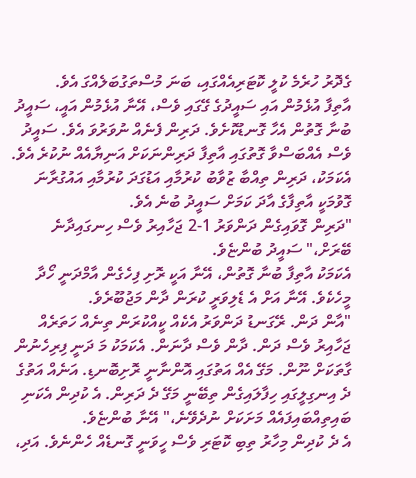ގެދޮރު ހުރެމެ ކުލީ ކޮޓަރިއެއްގައި، ބަނަ މުސްތަގުބަލެއްގަ އެވެ.
އާތިފާ އުޅެމުން އައި ސައީދުގެ ގޭގައި ވެސް، އޭނާ އުޅެމުން އައީ، ސައީދު ބުނާ ގޮތުން އެހާ ގޮނޑުކޮށެވެ. ދަރިން ފެނެއް ނުވަރުވަ އެވެ. ސައީދު ވެސް އެއްބަސްވާ ގޮތުގައި އާތިފާ ދަރިންނަކަށް އަނިޔާއެއް ނުކުރެ އެވެ. އެކަމަކު، ދަރިން ތިއްބާ ޒުވާބު ކުރުމާއި އަޑުގަދަ ކުރުމާއި އައުގުރާނަ ގޮވުމަކީ އާތިފާގެ އާދަ ކަމަށް ސައީދު ބުނެ އެވެ.
"ދަރިން ގޮވައިގެން ދަންވަރު 1-2 ޖަހާއިރު ވެސް ހިނގައިދާނެ ބޭރަށް،" ސައީދު ބުންޏެވެ.
އެކަމަކު އާތިފާ ބުނާ ގޮތުން، އޭނާ އަކީ ރޮށި ފިހެގެން އާމްދަނީ ހޯދާ މީހެކެވެ. އޭނާ އަށް އެ ޑެލިވަރީ ކުރަން ދާން މަޖުބޫރެވެ.
"އާން ދަން. ރޭގަނޑު ދަންވަރު އެކެއް ކީއްކުރަން ތިނެއް ހަތަރެއް ޖަހާއިރު ވެސް ދަން. ދާން ވެސް ދާނަން. އެކަމަކު މަ ދަނީ ފިރިހެނުން ގާތަކަށް ނޫން. މަގޭ އެއް އަތުގައި އޮންނާނީ ރޮށިބޮނޑި. އަނެއް އަތުގެ ދެ އިނގިލީގައި ހިފާލައިގެން ތިބޭނީ މަގޭ ދެ ދަރިން. އެ ކުދިން އެކަނި ބައިތިއްބައިފައެއް މަށަކަށް ނުދެވޭނެ،" އޭނާ ބުންޏެވެ.
އެ ދެ ކުދިން މިހާރު ތިބި ކޮޓަރި ވެސް ހީވަނީ ގޮނޑެއް ހެންނެވެ. އަދި،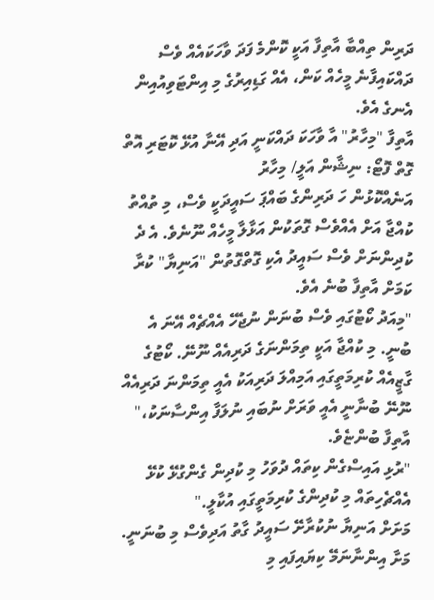ދަރިން ތިއްބާ އާތިފާ އަކީ ކޮންމެ ފަދަ ވާހަކައެއް ވެސް ދައްކައިފާނެ މީހެއް ކަން، އެއް ގަޑިއިރުގެ މި އިންޓަވިއުއިން އެނގެ އެވެ.
އާތިފާ "މިހާރު" އާ ވާހަކަ ދައްކަނީ އަދި އޭނާ އުޅޭ ކޮޓަރި އޮތް ގޮތް ފޮޓޯ: ނިޝާން އަލީ/ މިހާރު
އަނެއްކޮޅުން ހަ ދަރިންގެ ބައްޕަ ސައީދަކީ ވެސް، މި ތުއްތު ކުއްޖާ އަށް އެއްވެސް ގޮތަކުން އަޅާލާ މީހެއް ނޫނެވެ. އެ ދެ ކުދިންނަށް ވެސް ސައީދު އެކި ގޮތްގޮތުން "އަނިޔާ" ކުރާ ކަމަށް އާތިފާ ބުނެ އެވެ.
"މިއަދު ކޯޓުގައި ވެސް ބުނަން ނުޖެހޭ އެއްޗެއް އޭނަ އެ ބުނީ. މި ކުއްޖާ އަކީ ތިމަންނަގެ ދަރިއެއް ނޫނޭ. ކޯޓުގެ ގާޒީއެއް ކުރިމަތީގައި އަމިއްލަ ދަރިއަކު އެއީ ތިމަންނަ ދަރިއެއް ނޫނޭ ބުނާނީ އެއީ ވަރަށް ނުބައި ނުލަފާ އިންސާނަކު،" އާތިފާ ބުންޏެވެ.
"ރުޅި އައިސްގެން ކިތައް ދުވަހު މި ކުދިން ގެންގުޅޭ ކުޅޭ އެއްޗެހިތައް މި ކުދިންގެ ކުރިމަތީގައި އުކާލީ."
މަށަށް އަނިޔާ ނުކުރާށޭ ސައީދު ގާތު އަދިވެސް މި ބުނަނީ. މަށާ އިންނާނަމޭ ކިޔައިފައި މި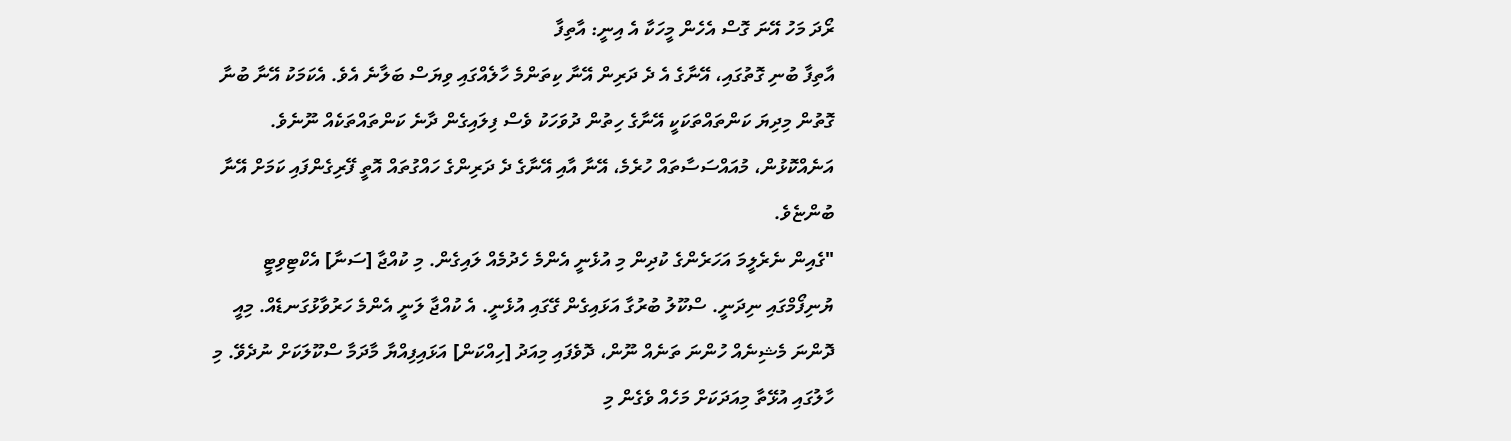ރޯދަ މަހު އޭނަ ގޮސް އެހެން މީހަކާ އެ އިނީ: އާތިފާ
އާތިފާ ބުނި ގޮތުގައި، އޭނާގެ އެ ދެ ދަރިން އޭނާ ކިތަންމެ ހާލެއްގައި ވިޔަސް ބަލާނެ އެވެ. އެކަމަކު އޭނާ ބުނާ ގޮތުން މިދިޔަ ކަންތައްތަކަކީ އޭނާގެ ހިތުން ދުވަހަކު ވެސް ފިލައިގެން ދާނެ ކަންތައްތަކެއް ނޫނެވެ. އަނެއްކޮޅުން، މުއައްސަސާތައް ހުރެމެ، އޭނާ އާއި އޭނާގެ ދެ ދަރިންގެ ހައްގުތައް އޮތީ ފޭރިގެންފައި ކަމަށް އޭނާ ބުންޏެވެ.
"ގެއިން ނެރެލީމަ އަހަރެންގެ ކުދިން މި އުޅެނީ އެންމެ ހެދުމެއް ލައިގެން. މި ކުއްޖާ [ސަނާ] އެކްޓިވިޓީ ޔުނިފޯމްގައި ނިދަނީ. ސްކޫލު ބުރުގާ އަޅައިގެން ގޭގައި އުޅެނީ. އެ ކުއްޖާ ލަނީ އެންމެ ހަރުވާޅުގަނޑެއް. މިއީ ދޮންނަ މެޝިނެއް ހުންނަ ތަނެއް ނޫން، ދޮވެފައި މިއަދު [ހިއްކަން] އަޅައިފިއްޔާ މާދަމާ ސްކޫލަކަށް ނުދެވޭ. މި ހާލުގައި އުޅޭތާ މިއަދަކަށް މަހެއް ވެގެން މި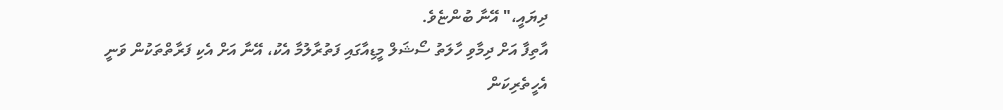ދިޔައީ،" އޭނާ ބުންޏެވެ.
އާތިފާ އަށް ދިމާވި ހާލަތު ސޯޝަލް މީޑިއާގައި ފަތުރާލުމާ އެކު، އޭނާ އަށް އެކި ފަރާތްތަކުން ވަނީ އެހީތެރިކަން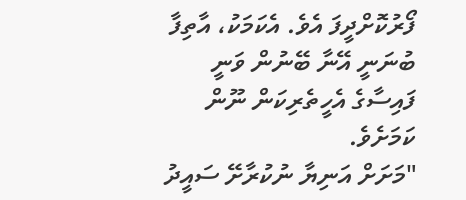ފޯރުކޮށްދީފަ އެވެ. އެކަމަކު، އާތިފާ ބުނަނީ އޭނާ ބޭނުން ވަނީ ފައިސާގެ އެހީތެރިކަން ނޫން ކަމަށެވެ.
"މަށަށް އަނިޔާ ނުކުރާށޭ ސައީދު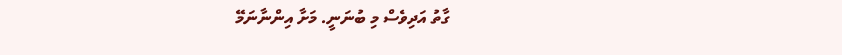ގާތު އަދިވެސް މި ބުނަނީ. މަށާ އިންނާނަމޭ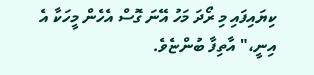ކިޔައިފައި މި ރޯދަ މަހު އޭނަ ގޮސް އެހެން މީހަކާ އެ އިނީ،" އާތިފާ ބުންޏެވެ.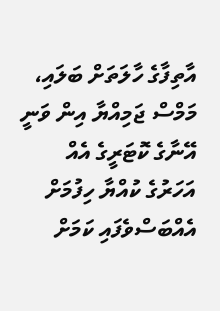އާތިފާގެ ހާލަތަށް ބަލައި، މަމްސް ޖަމިއްޔާ އިން ވަނީ އޭނާގެ ކޮޓަރީގެ އެއް އަހަރުގެ ކުއްޔާ ހިފުމަށް އެއްބަސްވެފައި ކަމަށް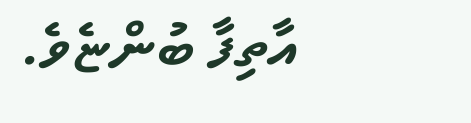އާތިފާ ބުންޏެވެ.